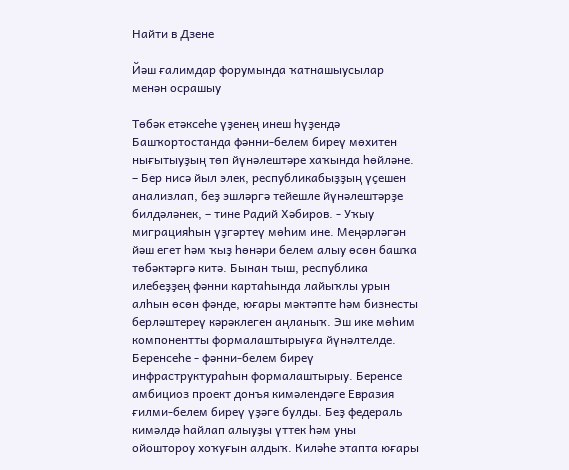Найти в Дзене

Йәш ғалимдар форумында ҡатнашыусылар менән осрашыу

Төбәк етәксеһе үҙенең инеш һүҙендә Башҡортостанда фәнни-белем биреү мөхитен нығытыуҙың төп йүнәлештәре хаҡында һөйләне. – Бер нисә йыл элек, республикабыҙҙың үҫешен анализлап, беҙ эшләргә тейешле йүнәлештәрҙе билдәләнек, – тине Радий Хәбиров. - Уҡыу миграцияһын үҙгәртеү мөһим ине. Меңәрләгән йәш егет һәм ҡыҙ һөнәри белем алыу өсөн башҡа төбәктәргә китә. Бынан тыш, республика илебеҙҙең фәнни картаһында лайыҡлы урын алһын өсөн фәнде, юғары мәктәпте һәм бизнесты берләштереү кәрәклеген аңланыҡ. Эш ике мөһим компонентты формалаштырыуға йүнәлтелде. Беренсеһе - фәнни-белем биреү инфраструктураһын формалаштырыу. Беренсе амбициоз проект донъя кимәлендәге Евразия ғилми-белем биреү үҙәге булды. Беҙ федераль кимәлдә һайлап алыуҙы үттек һәм уны ойоштороу хоҡуғын алдыҡ. Киләһе этапта юғары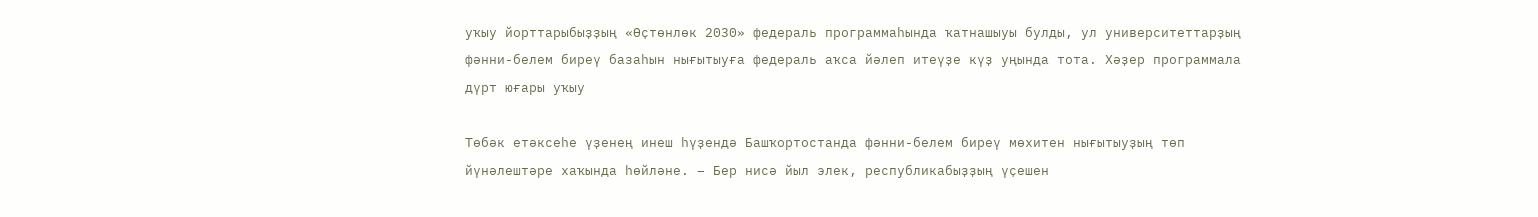уҡыу йорттарыбыҙҙың «Өҫтөнлөк 2030» федераль программаһында ҡатнашыуы булды, ул университеттарҙың фәнни-белем биреү базаһын нығытыуға федераль аҡса йәлеп итеүҙе күҙ уңында тота. Хәҙер программала дүрт юғары уҡыу

Төбәк етәксеһе үҙенең инеш һүҙендә Башҡортостанда фәнни-белем биреү мөхитен нығытыуҙың төп йүнәлештәре хаҡында һөйләне. – Бер нисә йыл элек, республикабыҙҙың үҫешен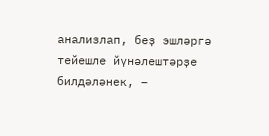анализлап, беҙ эшләргә тейешле йүнәлештәрҙе билдәләнек, –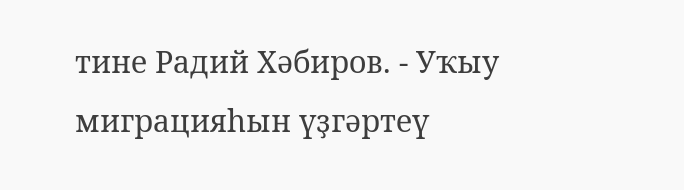тине Радий Хәбиров. - Уҡыу миграцияһын үҙгәртеү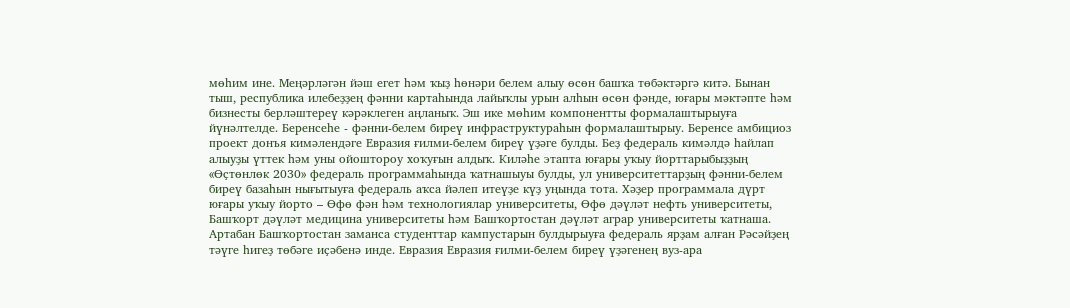мөһим ине. Меңәрләгән йәш егет һәм ҡыҙ һөнәри белем алыу өсөн башҡа төбәктәргә китә. Бынан тыш, республика илебеҙҙең фәнни картаһында лайыҡлы урын алһын өсөн фәнде, юғары мәктәпте һәм бизнесты берләштереү кәрәклеген аңланыҡ. Эш ике мөһим компонентты формалаштырыуға йүнәлтелде. Беренсеһе - фәнни-белем биреү инфраструктураһын формалаштырыу. Беренсе амбициоз проект донъя кимәлендәге Евразия ғилми-белем биреү үҙәге булды. Беҙ федераль кимәлдә һайлап алыуҙы үттек һәм уны ойоштороу хоҡуғын алдыҡ. Киләһе этапта юғары уҡыу йорттарыбыҙҙың «Өҫтөнлөк 2030» федераль программаһында ҡатнашыуы булды, ул университеттарҙың фәнни-белем биреү базаһын нығытыуға федераль аҡса йәлеп итеүҙе күҙ уңында тота. Хәҙер программала дүрт юғары уҡыу йорто – Өфө фән һәм технологиялар университеты, Өфө дәүләт нефть университеты, Башҡорт дәүләт медицина университеты һәм Башҡортостан дәүләт аграр университеты ҡатнаша. Артабан Башҡортостан заманса студенттар кампустарын булдырыуға федераль ярҙам алған Рәсәйҙең тәүге һигеҙ төбәге иҫәбенә инде. Евразия Евразия ғилми-белем биреү үҙәгенең вуз-ара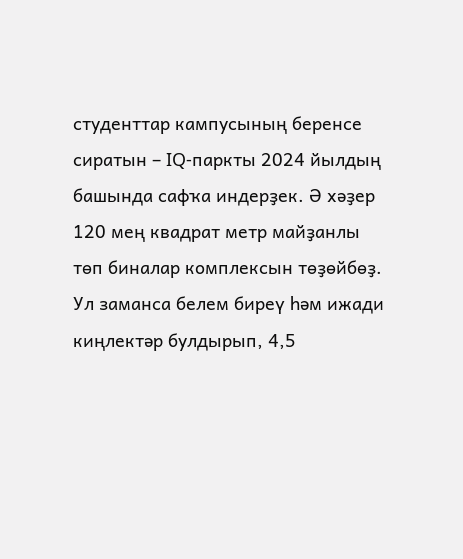студенттар кампусының беренсе сиратын – IQ-паркты 2024 йылдың башында сафҡа индерҙек. Ә хәҙер 120 мең квадрат метр майҙанлы төп биналар комплексын төҙөйбөҙ. Ул заманса белем биреү һәм ижади киңлектәр булдырып, 4,5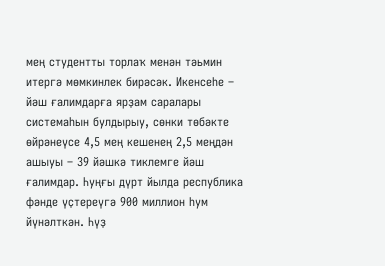мең студентты торлаҡ менән тәьмин итергә мөмкинлек бирәсәк. Икенсеһе – йәш ғалимдарға ярҙам саралары системаһын булдырыу, сөнки төбәкте өйрәнеүсе 4,5 мең кешенең 2,5 меңдән ашыуы – 39 йәшкә тиклемге йәш ғалимдар. Һуңғы дүрт йылда республика фәнде үҫтереүгә 900 миллион һум йүнәлткән. Һүҙ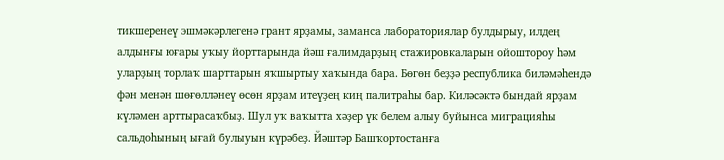тикшеренеү эшмәкәрлегенә грант ярҙамы, заманса лабораториялар булдырыу, илдең алдынғы юғары уҡыу йорттарында йәш ғалимдарҙың стажировкаларын ойоштороу һәм уларҙың торлаҡ шарттарын яҡшыртыу хаҡында бара. Бөгөн беҙҙә республика биләмәһендә фән менән шөғөлләнеү өсөн ярҙам итеүҙең киң палитраһы бар. Киләсәктә бындай ярҙам күләмен арттырасаҡбыҙ. Шул уҡ ваҡытта хәҙер үк белем алыу буйынса миграцияһы сальдоһының ығай булыуын күрәбеҙ. Йәштәр Башҡортостанға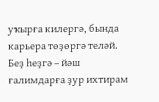уҡырға килергә, бында карьера төҙөргә теләй. Беҙ һеҙгә – йәш ғалимдарға ҙур ихтирам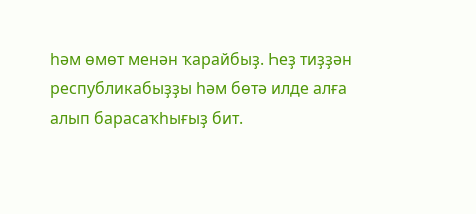һәм өмөт менән ҡарайбыҙ. Һеҙ тиҙҙән республикабыҙҙы һәм бөтә илде алға алып барасаҡһығыҙ бит.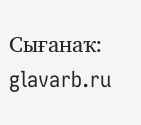Сығанаҡ: glavarb.ru